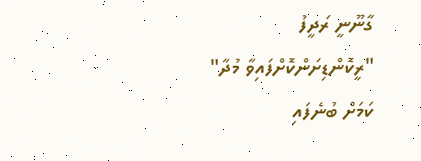ގާނޫނީ ރަދީފު
"ރީކޮންޑިށަންކޮށްފައިވާ މުދާ" ކަމަށް ބުނެފައި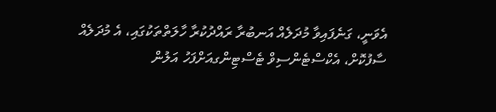އެވަނީ، ގަނެފައިވާ މުދަލެއް އަނބުރާ ރައްދުކުރާ ހާލަތްތަކުގައި، އެ މުދަލެއް ސާފުކޮށް، އެކްސްޓެންސިވް ޓެސްޓިންގއަށްފަހު އަލުން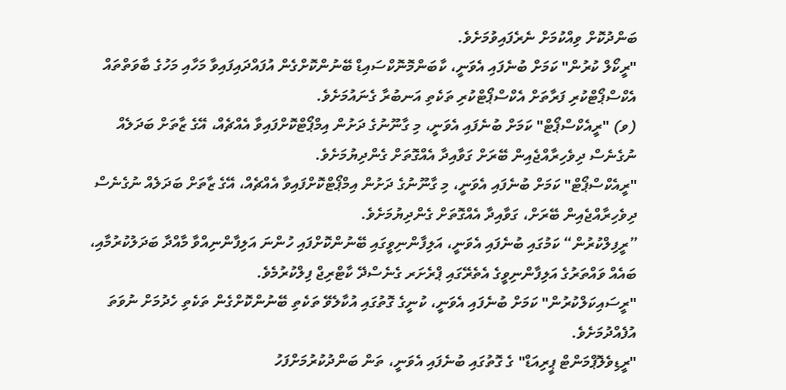ބަންދުކޮށް ވިއްކުމަށް ނެރެފައިވުމަށެވެ.
"ރީކޯލް ކުރުން" ކަމަށް ބުނެފައި އެވަނީ، ކާބަންމޮނޮކްސައިޑް ބޭނުންކޮށްގެން އުފައްދައިފައިވާ މަހާއި މަހުގެ ބާވަތްތައް އެކްސްޕޯޓްކުރި ފަރާތަށް އެކްސްޕޯޓްކުރި ތަކެތި އަނބުރާ ގެނައުމަށެވެ.
(ވ) "ރީއެކްސްޕޯޓް" ކަމަށް ބުނެފައި އެވަނީ، މި ގާނޫނުގެ ދަށުން އިމްޕޯޓްކޮށްފައިވާ އެއްޗެއް، އޭގެ ޒާތަށް ބަދަލެއް ނުގެނެސް ދިވެހިރާއްޖެއިން ބޭރަށް ގަވާއިދާ އެއްގޮތަށް ގެންދިޔުމަށެވެ.
"ރީއެކްސްޕޯޓް" ކަމަށް ބުނެފައި އެވަނީ، މި ގާނޫނުގެ ދަށުން އިމްޕޯޓްކޮށްފައިވާ އެއްޗެއް، އޭގެ ޒާތަށް ބަދަލެއް ނުގެނެސް ދިވެހިރާއްޖެއިން ބޭރަށް، ގަވާއިދާ އެއްގޮތަށް ގެންދިޔުމަށެވެ.
”ރީފިލްކުރުން“ ކަމުގައި ބުނެފައި އެވަނީ، އަލިފާންނިވީގައި ބޭނުންކޮށްފައި ހުންނަ އަލިފާންނިއްވާ މާއްދާ ބަދަލުކުރުމާއި، ބައެއް ވައްތަރުގެ އަލިފާންނިވީގެ އެތެރޭގައި ޕްރެށަރ ގެނެސްދޭ ކާޓްރިޖް ފިލްކުރުމެވެ.
"ރީސައިކަލްކުރުން" ކަމަށް ބުނެފައި އެވަނީ، ކުނީގެ ގޮތުގައި އުކާލެވޭ ތަކެތި ބޭނުންކޮށްގެން ތަކެތި ހެދުމަށް ނުވަތަ އުފެއްދުމަށެވެ.
"ރީޑިވެލޮޕްމަންޓް ޕީރިއަޑް" ގެ ގޮތުގައި ބުނެފައި އެވަނީ، ތަން ބަންދުކުރުމަށްފަހު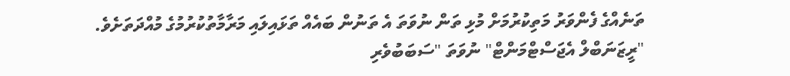ތަނެއްގެ ފެންވަރު މަތިކުރުމަށް މުޅި ތަން ނުވަތަ އެ ތަނުން ބައެއް ތަޅައިލައި މަރާމާތުކުރުމުގެ މުއްދަތަށެވެ.
"ރީޒަނަބްލް އެޖަސްޓްމަންޓް" ނުވަތަ "ސަބަބުވެރި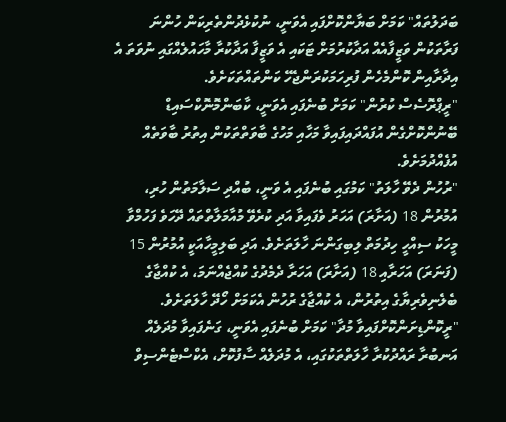ބަދަލުތައް" ކަމަށް ބަޔާންކޮށްފައި އެވަނީ، ނުކުޅެދުންތެރިކަން ހުންނަ ފަރާތަކުން ވަޒީފާއެއް އަދާކުރުމަށް ޓަކައި އެ ވަޒީފާ އަދާކުރާ މާހައުލެއްގައި ނުވަތަ އެ އިދާރާއިން ކޮންމެހެން ފުރިހަމަކުރަންޖެހޭ ކަންތައްތަކަށެވެ.
"ރީޕްރޮސެސް ކުރުން" ކަމަށް ބުނެފައި އެވަނީ، ކާބަންމޮނޮކްސައިޑް ބޭނުންކޮށްގެން އުފައްދައިފައިވާ މަހާއި މަހުގެ ބާވަތްތަކުން އިތުރު ބާވަތެއް އުފެއްދުމަށެވެ.
"ރުހުން ދެވޭ ހާލަތު" ކަމުގައި ބުނެފައި އެ ވަނީ، ބުއްދި ސަލާމަތުން ހުރި، އުމުރުން 18 (އަށާރަ) އަހަރު ވެފައިވާ އަދި ކުރެވޭ މުއާމަލާތްތައް ދޭހަވެ ފަހުމްވާ މީހަކު ސިއްހީ ހިދުމަތް ލިބިގަންނަ ހާލަތަށެވެ. އަދި ބަލިމީހާއަކީ އުމުރުން 15 (ފަނަރަ) އަހަރާއި 18 (އަށާރަ) އަހަރާ ދެމެދުގެ ކުއްޖެއްނަމަ، އެ ކުއްޖާގެ ބެލެނިވެރިޔާގެ އިތުރުން، އެ ކުއްޖާގެ ރުހުން އެކަމަށް ހޯދޭ ހާލަތަށެވެ.
"ރީކޮންޑިށަންކޮށްފައިވާ މުދާ" ކަމަށް ބުނެފައި އެވަނީ، ގަނެފައިވާ މުދަލެއް އަނބުރާ ރައްދުކުރާ ހާލަތްތަކުގައި، އެ މުދަލެއް ސާފުކޮށް، އެކްސްޓެންސިވް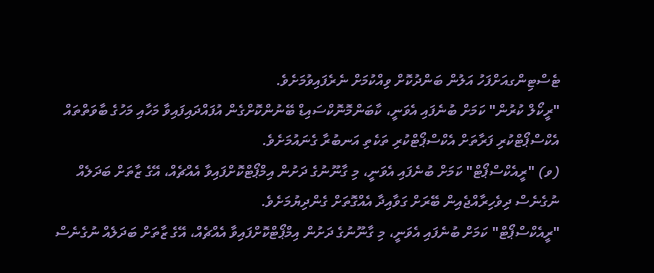ޓެސްޓިންގއަށްފަހު އަލުން ބަންދުކޮށް ވިއްކުމަށް ނެރެފައިވުމަށެވެ.
"ރީކޯލް ކުރުން" ކަމަށް ބުނެފައި އެވަނީ، ކާބަންމޮނޮކްސައިޑް ބޭނުންކޮށްގެން އުފައްދައިފައިވާ މަހާއި މަހުގެ ބާވަތްތައް އެކްސްޕޯޓްކުރި ފަރާތަށް އެކްސްޕޯޓްކުރި ތަކެތި އަނބުރާ ގެނައުމަށެވެ.
(ވ) "ރީއެކްސްޕޯޓް" ކަމަށް ބުނެފައި އެވަނީ، މި ގާނޫނުގެ ދަށުން އިމްޕޯޓްކޮށްފައިވާ އެއްޗެއް، އޭގެ ޒާތަށް ބަދަލެއް ނުގެނެސް ދިވެހިރާއްޖެއިން ބޭރަށް ގަވާއިދާ އެއްގޮތަށް ގެންދިޔުމަށެވެ.
"ރީއެކްސްޕޯޓް" ކަމަށް ބުނެފައި އެވަނީ، މި ގާނޫނުގެ ދަށުން އިމްޕޯޓްކޮށްފައިވާ އެއްޗެއް، އޭގެ ޒާތަށް ބަދަލެއް ނުގެނެސް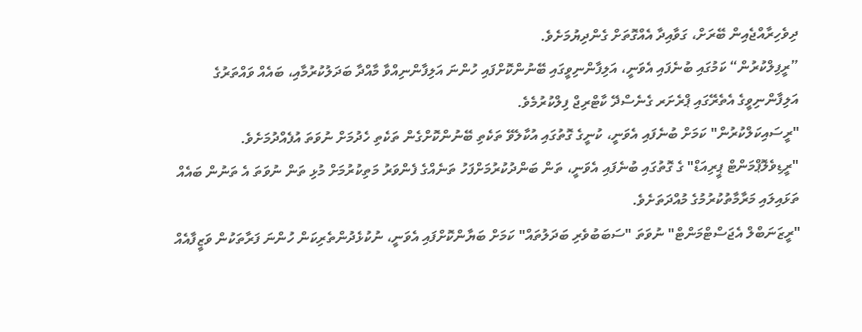ދިވެހިރާއްޖެއިން ބޭރަށް، ގަވާއިދާ އެއްގޮތަށް ގެންދިޔުމަށެވެ.
”ރީފިލްކުރުން“ ކަމުގައި ބުނެފައި އެވަނީ، އަލިފާންނިވީގައި ބޭނުންކޮށްފައި ހުންނަ އަލިފާންނިއްވާ މާއްދާ ބަދަލުކުރުމާއި، ބައެއް ވައްތަރުގެ އަލިފާންނިވީގެ އެތެރޭގައި ޕްރެށަރ ގެނެސްދޭ ކާޓްރިޖް ފިލްކުރުމެވެ.
"ރީސައިކަލްކުރުން" ކަމަށް ބުނެފައި އެވަނީ، ކުނީގެ ގޮތުގައި އުކާލެވޭ ތަކެތި ބޭނުންކޮށްގެން ތަކެތި ހެދުމަށް ނުވަތަ އުފެއްދުމަށެވެ.
"ރީޑިވެލޮޕްމަންޓް ޕީރިއަޑް" ގެ ގޮތުގައި ބުނެފައި އެވަނީ، ތަން ބަންދުކުރުމަށްފަހު ތަނެއްގެ ފެންވަރު މަތިކުރުމަށް މުޅި ތަން ނުވަތަ އެ ތަނުން ބައެއް ތަޅައިލައި މަރާމާތުކުރުމުގެ މުއްދަތަށެވެ.
"ރީޒަނަބްލް އެޖަސްޓްމަންޓް" ނުވަތަ "ސަބަބުވެރި ބަދަލުތައް" ކަމަށް ބަޔާންކޮށްފައި އެވަނީ، ނުކުޅެދުންތެރިކަން ހުންނަ ފަރާތަކުން ވަޒީފާއެއް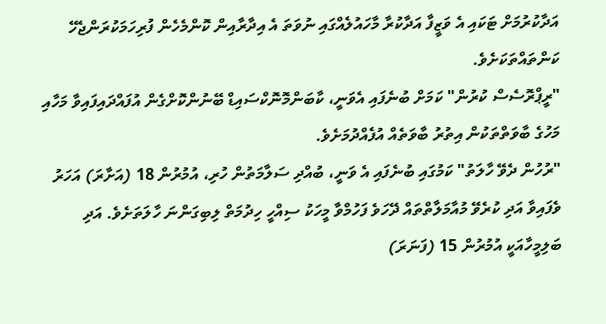އަދާކުރުމަށް ޓަކައި އެ ވަޒީފާ އަދާކުރާ މާހައުލެއްގައި ނުވަތަ އެ އިދާރާއިން ކޮންމެހެން ފުރިހަމަކުރަންޖެހޭ ކަންތައްތަކަށެވެ.
"ރީޕްރޮސެސް ކުރުން" ކަމަށް ބުނެފައި އެވަނީ، ކާބަންމޮނޮކްސައިޑް ބޭނުންކޮށްގެން އުފައްދައިފައިވާ މަހާއި މަހުގެ ބާވަތްތަކުން އިތުރު ބާވަތެއް އުފެއްދުމަށެވެ.
"ރުހުން ދެވޭ ހާލަތު" ކަމުގައި ބުނެފައި އެ ވަނީ، ބުއްދި ސަލާމަތުން ހުރި، އުމުރުން 18 (އަށާރަ) އަހަރު ވެފައިވާ އަދި ކުރެވޭ މުއާމަލާތްތައް ދޭހަވެ ފަހުމްވާ މީހަކު ސިއްހީ ހިދުމަތް ލިބިގަންނަ ހާލަތަށެވެ. އަދި ބަލިމީހާއަކީ އުމުރުން 15 (ފަނަރަ)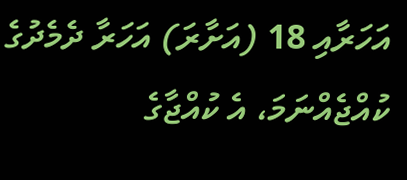އަހަރާއި 18 (އަށާރަ) އަހަރާ ދެމެދުގެ ކުއްޖެއްނަމަ، އެ ކުއްޖާގެ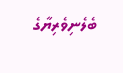ބެލެނިވެރިޔާގެ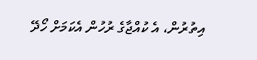އިތުރުން، އެ ކުއްޖާގެ ރުހުން އެކަމަށް ހޯދޭ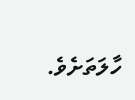ހާލަތަށެވެ.